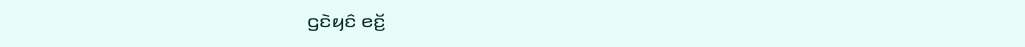ꤞꤢꤧꤟꤢꤨ ꤕꤢꤩ꤬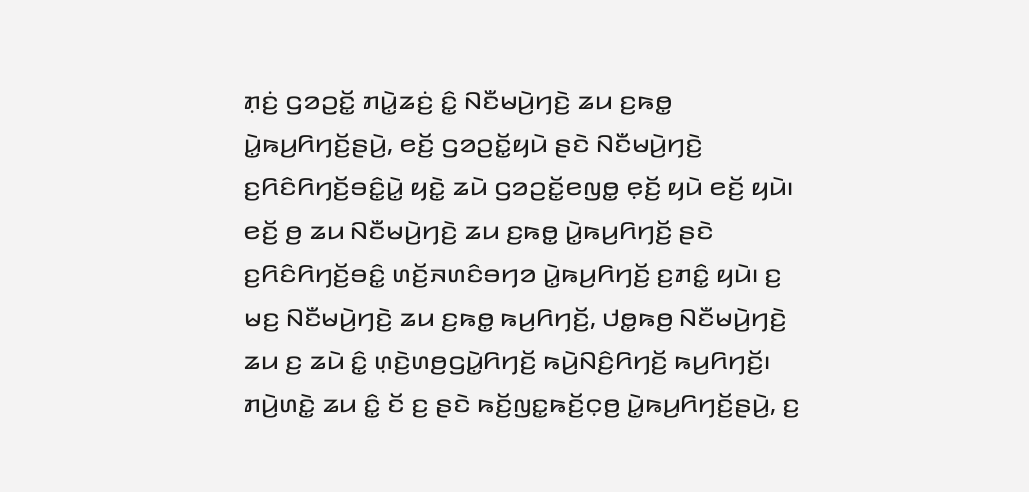ꤊ꤫ꤢꤦ꤬ ꤞꤤꤑꤢꤩ꤭ ꤊꤣꤧ꤭ꤘꤢꤦ꤬ ꤢꤨ꤭ ꤡꤢꤪꤗꤣꤧ꤬ꤚꤢꤧ꤬ ꤘꤣ ꤢ꤬ꤒꤥ꤭ ꤣꤧ꤭ꤒꤣ꤬ꤖꤚꤢꤩ꤬ꤔꤣꤧ꤬, ꤕꤢꤩ꤬ ꤞꤤꤑꤢꤩ꤭ꤟꤣꤧ ꤔꤢꤧ ꤡꤢꤪꤗꤣꤧ꤬ꤚꤢꤧ꤬ ꤢ꤬ꤖꤢꤨꤖꤚꤢꤩ꤬ꤋꤢꤨ꤭ꤣꤧ꤭ ꤟꤢꤧ꤭ ꤘꤣꤧ ꤞꤤꤑꤢꤩ꤭ꤕꤜꤥ꤭ ꤕ꤫ꤢꤩ꤬ ꤟꤣꤧ ꤕꤢꤩ꤬ ꤟꤣꤧ꤯ ꤕꤢꤩ꤬ ꤥ꤬ ꤘꤣ ꤡꤢꤪꤗꤣꤧ꤬ꤚꤢꤧ꤬ ꤘꤣ ꤢ꤬ꤒꤥ꤭ ꤣꤧ꤭ꤒꤣ꤬ꤖꤚꤢꤩ꤬ ꤔꤢꤧ ꤢ꤬ꤖꤢꤨꤖꤚꤢꤩ꤬ꤋꤢꤨ꤭ ꤛꤢꤩ꤬ꤏꤛꤢꤨꤋꤚꤤ ꤣꤧ꤭ꤒꤣ꤬ꤖꤚꤢꤩ꤬ ꤢ꤬ꤊꤢꤨ꤭ ꤟꤣꤧ꤯ ꤢ꤬ ꤗꤢ꤬ ꤡꤢꤪꤗꤣꤧ꤬ꤚꤢꤧ꤬ ꤘꤣ ꤢ꤬ꤒꤥ꤭ ꤒꤣ꤬ꤖꤚꤢꤩ꤬, ꤓꤥ꤭ꤒꤥ꤬ ꤡꤢꤪꤗꤣꤧ꤬ꤚꤢꤧ꤬ ꤘꤣ ꤢ꤬ ꤘꤣꤧ ꤢꤨ꤭ ꤛ꤫ꤢꤧ꤬ꤛꤥ꤬ꤞꤣꤧ꤭ꤖꤚꤢꤩ꤬ ꤒꤣꤧ꤬ꤡꤢꤨ꤬ꤖꤚꤢꤩ꤬ ꤒꤣ꤬ꤖꤚꤢꤩ꤬꤯
ꤊꤣꤧ꤬ꤛꤢꤧ꤭ ꤘꤣ ꤢꤨ꤭ ꤢꤩ ꤢ꤬ ꤔꤢꤧ ꤒꤢꤩ꤬ꤜꤢ꤭ꤒꤢꤩ꤬ꤍ꤫ꤥ꤬ ꤣꤧ꤭ꤒꤣ꤬ꤖꤚꤢꤩ꤬ꤔꤣꤧ꤬, ꤢ꤬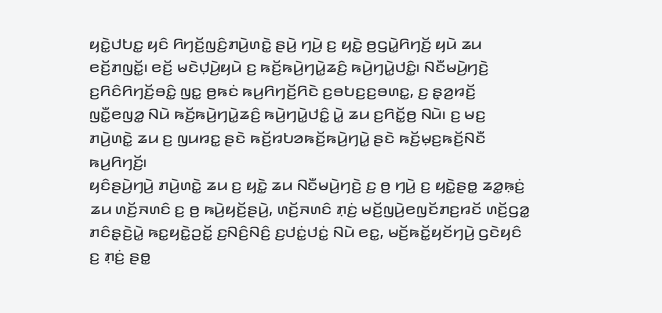ꤟꤢꤧ꤭ꤓꤝꤢ꤭ ꤟꤢꤨ ꤖꤚꤢꤩ꤬ꤜꤢꤨ꤬ꤊꤣꤧ꤬ꤛꤢꤧ꤭ ꤔꤣꤧ꤬ ꤚꤣꤧ꤬ ꤢ꤬ ꤟꤢꤧ꤭ ꤥ꤬ꤞꤣꤧ꤭ꤖꤚꤢꤩ꤬ ꤟꤣꤧ ꤘꤣ ꤕꤢꤩ꤬ꤊꤜꤢꤩ꤭꤯ ꤕꤢꤩ꤬ ꤗꤢꤧꤓ꤫ꤣꤧ꤬ꤟꤣꤧ ꤢ꤬ ꤒꤢꤩ꤬ꤒꤣꤧ꤬ꤚꤣꤧ꤭ꤘꤢꤨ꤬ ꤒꤣꤧ꤬ꤚꤣꤧ꤭ꤓꤢꤨ꤭꤯ ꤡꤢꤪꤗꤣꤧ꤬ꤚꤢꤧ꤬ ꤢ꤬ꤖꤢꤨꤖꤚꤢꤩ꤬ꤋꤢꤨ꤭ ꤜꤢ꤭ ꤥ꤬ꤒꤢꤦ ꤒꤣ꤬ꤖꤚꤢꤩ꤬ꤖꤢꤧ ꤢ꤬ꤋꤝꤢ꤬ꤢ꤬ꤋꤛꤢ꤭, ꤢ꤬ ꤔ꤫ꤤ꤬ꤙꤢꤩ꤬ ꤜꤢꤪ꤭ꤕꤜꤤ꤭ ꤡꤣꤧ ꤒꤢꤩ꤬ꤒꤣꤧ꤬ꤚꤣꤧ꤭ꤘꤢꤨ꤬ ꤒꤣꤧ꤬ꤚꤣꤧ꤭ꤓꤢꤨ꤭ ꤣꤧ꤭ ꤘꤣ ꤢ꤬ꤖꤢꤩ꤭ꤥ꤬ ꤡꤣꤧ꤯ ꤢ꤬ ꤗꤢ꤬ ꤊꤣꤧ꤬ꤛꤢꤧ꤭ ꤘꤣ ꤢ꤬ ꤜꤣꤙꤢ꤭ ꤔꤢꤧ ꤒꤢꤩ꤬ꤙꤝꤤꤒꤢꤩ꤬ꤒꤣꤧ꤬ꤚꤣꤧ꤭ ꤔꤢꤧ ꤒꤢꤩ꤬ꤗ꤫ꤢ꤬ꤒꤢꤩ꤬ꤡꤢꤪ ꤒꤣ꤬ꤖꤚꤢꤩ꤬꤯
ꤟꤢꤨꤔꤣꤧ꤬ꤚꤣꤧ꤬ ꤊꤣꤧ꤬ꤛꤢꤧ꤭ ꤘꤣ ꤢ꤬ ꤟꤢꤧ꤭ ꤘꤣ ꤡꤢꤪꤗꤣꤧ꤬ꤚꤢꤧ꤬ ꤢ꤬ ꤥ꤬ ꤚꤣꤧ꤬ ꤢ꤬ ꤟꤢꤧ꤭ꤔꤥ꤭ ꤘꤤ꤭ꤒ꤫ꤢꤦ꤬ ꤘꤣ ꤛꤢꤩ꤬ꤏꤛꤢꤨ ꤢ꤬ ꤥ꤬ ꤒꤣꤧ꤬ꤟꤢꤩ꤬ꤔꤣꤧ꤬, ꤛꤢꤩ꤬ꤏꤛꤢꤨ ꤊ꤫ꤢꤦ꤬ ꤗꤢꤩ꤬ꤜꤣꤧ꤬ꤕꤜꤢꤩꤊꤢ꤬ꤙꤢꤩ ꤛꤢꤩ꤬ꤞꤤ꤭ ꤊꤢꤨꤔ꤫ꤢꤧ꤬ꤣꤧ꤭ ꤒꤢ꤭ꤟꤢꤧ꤭ꤑꤢꤩ꤭ ꤢ꤬ꤡꤢꤨ꤬ꤡꤢꤨ꤬ ꤢ꤬ꤓꤢꤦ꤭ꤓꤢꤦ꤭ ꤡꤣꤧ ꤕꤢ꤭, ꤗꤢꤩ꤬ꤒꤢꤩ꤭ꤟꤢꤩꤚꤣꤧ꤬ ꤞꤢꤧꤟꤢꤨ ꤢ꤬ ꤊ꤫ꤢꤦ꤬ ꤔꤥ꤭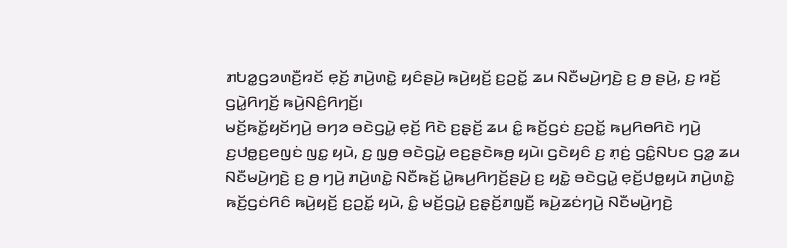ꤊꤝꤤ꤭ꤞꤤꤛꤢꤪ꤬ꤙꤢꤩ ꤕ꤫ꤢꤩ꤬ ꤊꤣꤧ꤬ꤛꤢꤧ꤭ ꤟꤢꤨꤔꤣꤧ꤬ ꤒꤣꤧ꤬ꤟꤢꤩ꤬ ꤢ꤬ꤑꤢꤩ꤭ ꤘꤣ ꤡꤢꤪꤗꤣꤧ꤬ꤚꤢꤧ꤬ ꤢ꤬ ꤥ꤬ ꤔꤣꤧ꤬, ꤢ꤬ ꤙꤢꤩ꤬ ꤞꤣꤧ꤭ꤖꤚꤢꤩ꤬ ꤒꤣꤧ꤬ꤡꤢꤨ꤬ꤖꤚꤢꤩ꤬꤯
ꤗꤢꤩ꤬ꤒꤢꤩ꤭ꤟꤢꤩꤚꤣꤧ꤬ ꤋꤚꤤ ꤋꤢꤧꤞꤣꤧ꤭ ꤕ꤫ꤢꤩ꤬ ꤖꤢꤧ ꤢ꤬ꤔ꤫ꤢꤩ꤬ ꤘꤣ ꤢꤨ꤭ ꤒꤢꤩ꤬ꤞꤢꤦ ꤢ꤬ꤑꤢꤩ꤭ ꤒꤣ꤬ꤖꤥꤖꤢꤧ ꤚꤣꤧ꤬ ꤢ꤬ꤓꤥ꤭ꤢ꤬ꤕꤜꤢꤦ ꤜꤢ꤭ ꤟꤣꤧ, ꤢ꤬ ꤜ꤫ꤥ꤬ ꤋꤢꤧꤞꤣꤧ꤭ ꤕꤢ꤬ꤔꤢꤧꤒꤥ꤬ ꤟꤣꤧ꤯ ꤞꤢꤧꤟꤢꤨ ꤢ꤬ ꤊ꤫ꤢꤦ꤬ ꤞꤢꤨ꤭ꤡꤝꤢ ꤞꤤ꤭ ꤘꤣ ꤡꤢꤪꤗꤣꤧ꤬ꤚꤢꤧ꤬ ꤢ꤬ ꤥ꤬ ꤚꤣꤧ꤬ ꤊꤣꤧ꤬ꤛꤢꤧ꤭ ꤡꤢꤪꤒꤢꤩ꤬ ꤣꤧ꤭ꤒꤣ꤬ꤖꤚꤢꤩ꤬ꤔꤣꤧ꤬ ꤢ꤬ ꤟꤢꤧ꤭ ꤋꤢꤧꤞꤣꤧ꤭ ꤕ꤫ꤢꤩ꤬ꤓꤥ꤭ꤟꤣꤧ ꤊꤣꤧ꤬ꤛꤢꤧ꤭ ꤒꤢꤩ꤬ꤞꤢꤦꤖꤢꤨ ꤒꤣꤧ꤬ꤟꤢꤩ꤬ ꤢ꤬ꤑꤢꤩ꤭ ꤟꤣꤧ, ꤢꤨ꤭ ꤗꤢꤩ꤬ꤞꤣꤧ꤭ ꤢ꤬ꤔ꤫ꤢꤩ꤬ꤊꤜ꤫ꤢꤪ꤬ ꤒꤣꤧ꤬ꤘꤢꤦꤚꤣꤧ꤬ ꤡꤢꤪꤗꤣꤧ꤬ꤚꤢꤧ꤬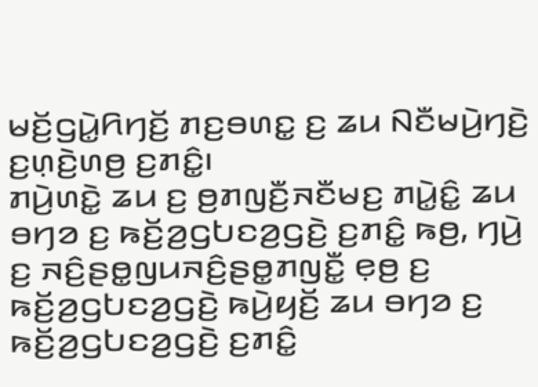ꤗꤢꤩ꤬ꤞꤣꤧ꤭ꤖꤚꤢꤩ꤬ ꤊꤢ꤬ꤋꤛꤢ꤭ ꤢ꤬ ꤘꤣ ꤡꤢꤪꤗꤣꤧ꤬ꤚꤢꤧ꤬ ꤢ꤬ꤛ꤫ꤢꤧ꤬ꤛꤥ꤬ ꤢ꤬ꤊꤢꤨ꤭꤯
ꤊꤣꤧ꤬ꤛꤢꤧ꤭ ꤘꤣ ꤢ꤬ ꤥ꤬ꤊꤜꤢꤪ꤬ꤏꤢꤪꤗꤢ꤬ ꤊꤣꤧ꤭ꤢꤨ꤭ ꤘꤣ ꤋꤚꤤ ꤢ꤬ ꤒꤢꤩ꤬ꤤ꤬ꤞꤝꤢꤤ꤬ꤞꤢꤧ꤬ ꤢ꤬ꤊꤢꤨ꤭ ꤒꤥ꤬, ꤚꤣꤧ꤬ ꤢ꤬ ꤏꤢꤨ꤬ꤔꤥ꤭ꤜꤣꤏꤢꤨ꤬ꤔꤥ꤭ꤊꤜꤢꤪ꤭ ꤕ꤫ꤥ꤬ ꤢ꤬ ꤒꤢꤩ꤬ꤤ꤬ꤞꤝꤢꤤ꤬ꤞꤢꤧ꤬ ꤒꤣꤧ꤬ꤟꤢꤩ꤬ ꤘꤣ ꤋꤚꤤ ꤢ꤬ ꤒꤢꤩ꤬ꤤ꤬ꤞꤝꤢꤤ꤬ꤞꤢꤧ꤬ ꤢ꤬ꤊꤢꤨ꤭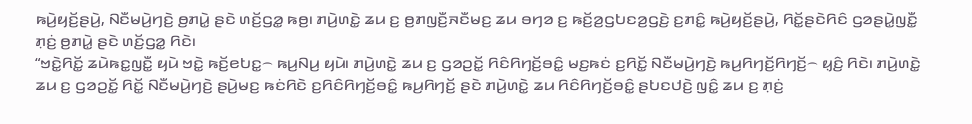ꤒꤣꤧ꤬ꤟꤢꤩ꤬ꤔꤣꤧ꤬, ꤡꤢꤪꤗꤣꤧ꤬ꤚꤢꤧ꤬ ꤥ꤬ꤊꤣꤧ꤭ ꤔꤢꤧ ꤛꤢꤩ꤬ꤞꤤ꤭ ꤒꤥ꤬꤯ ꤊꤣꤧ꤬ꤛꤢꤧ꤭ ꤘꤣ ꤢ꤬ ꤥ꤬ꤊꤜꤢꤪ꤬ꤏꤢꤪꤗꤢ꤬ ꤘꤣ ꤋꤚꤤ ꤢ꤬ ꤒꤢꤩ꤬ꤤ꤬ꤞꤝꤢꤤ꤬ꤞꤢꤧ꤬ ꤢ꤬ꤊꤢꤨ꤭ ꤒꤣꤧ꤬ꤟꤢꤩ꤬ꤔꤣꤧ꤬, ꤖꤢꤩ꤭ꤔꤢꤧꤖꤢꤨ ꤞꤤꤔꤣꤧ꤭ꤜꤢꤪ꤭ ꤊ꤫ꤢꤦ꤬ ꤥ꤬ꤊꤣꤧ꤭ ꤔꤢꤧ ꤛꤢꤩ꤬ꤞꤤ꤭ ꤖꤢꤧ꤯
“ꤠꤢꤧ꤭ꤖꤢꤩ꤭ ꤘꤣꤧꤒꤢ꤭ꤜꤢꤪ꤭ ꤟꤣꤧ ꤠꤢꤧ꤭ ꤒꤢꤩ꤬ꤕꤝꤢ꤭꤮ ꤒꤣ꤬ꤡꤣ꤬ ꤟꤣꤧ꤯ ꤊꤣꤧ꤬ꤛꤢꤧ꤭ ꤘꤣ ꤢ꤬ ꤞꤤꤑꤢꤩ꤭ ꤖꤢꤨꤖꤚꤢꤩ꤬ꤋꤢꤨ꤭ ꤗꤢ꤬ꤒꤢꤦ ꤢ꤬ꤖꤢꤩ꤭ ꤡꤢꤪꤗꤣꤧ꤬ꤚꤢꤧ꤬ ꤒꤣ꤬ꤖꤚꤢꤩ꤬ꤖꤚꤢꤩ꤬꤮ ꤟ꤫ꤢꤨ꤬ ꤖꤢꤧ꤯ ꤊꤣꤧ꤬ꤛꤢꤧ꤭ ꤘꤣ ꤢ꤬ ꤞꤤꤑꤢꤩ꤭ ꤖꤢꤩ꤭ ꤡꤢꤪꤗꤣꤧ꤬ꤚꤢꤧ꤬ ꤔꤣꤧ꤬ꤗꤢ꤬ ꤒꤢꤦꤖꤢꤧ ꤢ꤬ꤖꤢꤨꤖꤚꤢꤩ꤬ꤋꤢꤨ꤭ ꤒꤣ꤬ꤖꤚꤢꤩ꤬ ꤔꤢꤧ ꤊꤣꤧ꤬ꤛꤢꤧ꤭ ꤘꤣ ꤖꤢꤨꤖꤚꤢꤩ꤬ꤋꤢꤨ꤭ ꤔꤝꤢꤓꤢꤧ꤬ ꤜꤢꤨ꤭ ꤘꤣ ꤢ꤬ ꤊ꤫ꤢꤦ꤬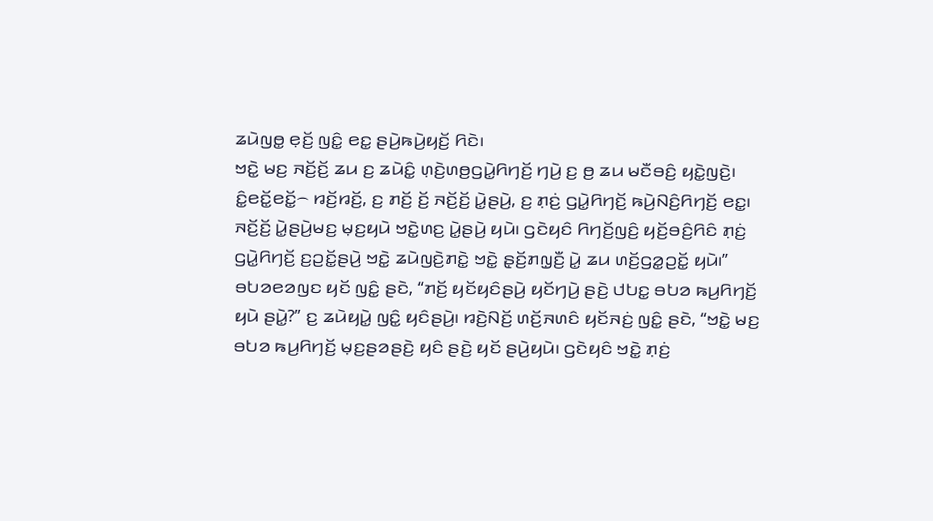ꤘꤣꤧꤜꤥ꤭ ꤕ꤫ꤢꤩ꤬ ꤜꤢꤨ꤭ ꤕꤢ꤭ ꤔꤣꤧ꤬ꤒꤣꤧ꤬ꤟꤢꤩ꤬ ꤖꤢꤧ꤯
ꤠꤢꤧ꤭ ꤗꤢ꤬ ꤏꤢꤩ꤬ꤢꤩ꤬ ꤘꤣ ꤢ꤬ ꤘꤣꤧꤢꤨ꤭ ꤛ꤫ꤢꤧ꤬ꤛꤥ꤬ꤞꤣꤧ꤭ꤖꤚꤢꤩ꤬ ꤚꤣꤧ꤬ ꤢ꤬ ꤥ꤬ ꤘꤣ ꤗꤢꤪꤋꤢꤨ꤬ ꤟꤢꤧ꤭ꤜꤢꤧ꤬꤯ ꤢꤨ꤭ꤕꤢꤩ꤭ꤕꤢꤩ꤭꤮ ꤙꤢꤩ꤬ꤙꤢꤩ꤬, ꤢ꤬ ꤊꤢꤩ꤬ ꤢꤩ꤬ ꤏꤢꤩ꤬ꤢꤩ꤬ ꤣꤧ꤭ꤔꤣꤧ꤬, ꤢ꤬ ꤊ꤫ꤢꤦ꤬ ꤞꤣꤧ꤭ꤖꤚꤢꤩ꤬ ꤒꤣꤧ꤬ꤡꤢꤨ꤬ꤖꤚꤢꤩ꤬ ꤕꤢ꤭꤯ ꤏꤢꤩ꤬ꤢꤩ꤬ ꤣꤧ꤭ꤔꤣꤧ꤬ꤗꤢ꤬ ꤗ꤫ꤢ꤬ꤟꤣꤧ ꤠꤢꤧ꤭ꤛꤢ꤬ ꤣꤧ꤭ꤔꤣꤧ꤬ ꤟꤣꤧ꤯ ꤞꤢꤧꤟꤢꤨ ꤖꤚꤢꤩ꤬ꤜꤢꤨ꤬ ꤟꤢꤩ꤬ꤋꤢꤨ꤬ꤖꤢꤨ ꤊ꤫ꤢꤦ꤬ ꤞꤣꤧ꤭ꤖꤚꤢꤩ꤬ ꤢ꤬ꤑꤢꤩ꤭ꤔꤣꤧ꤬ ꤠꤢꤧ꤭ ꤘꤣꤧꤜꤢꤧ꤬ꤊꤢꤧ꤭ ꤠꤢꤧ꤭ ꤔ꤫ꤢꤩ꤬ꤊꤜ꤫ꤢꤪ꤬ ꤣꤧ꤭ ꤘꤣ ꤛꤢꤩ꤬ꤞꤤ꤭ꤑꤢꤩ꤭ ꤟꤣꤧ꤯”
ꤋꤝꤤꤕꤤꤜꤢ ꤟꤢꤩ ꤜꤢꤨ꤭ ꤔꤢꤧ, “ꤊꤢꤩ꤬ ꤟꤢꤩꤟꤢꤨꤔꤣꤧ꤬ ꤟꤢꤩꤚꤣꤧ꤬ ꤔꤢꤧ꤬ ꤓꤝꤢ꤭ ꤋꤝꤤ ꤒꤣ꤬ꤖꤚꤢꤩ꤬ ꤟꤣꤧ ꤔꤣꤧ꤭?” ꤢ꤬ ꤘꤣꤧꤟꤣꤧ꤭ ꤜꤢꤨ꤭ ꤟꤢꤨꤔꤣꤧ꤬꤯ ꤙꤢꤧ꤬ꤡꤢꤩ꤬ ꤛꤢꤩ꤬ꤏꤛꤢꤨ ꤟꤢꤩꤏꤢꤦ꤬ ꤜꤢꤨ꤭ ꤔꤢꤧ, “ꤠꤢꤧ꤭ ꤗꤢ꤬ ꤋꤝꤤ ꤒꤣ꤬ꤖꤚꤢꤩ꤬ ꤗ꤫ꤢ꤬ꤔꤤꤔꤢꤧ꤬ ꤟꤢꤨ ꤔꤢꤧ꤬ ꤟꤢꤩ ꤔꤣꤧ꤬ꤟꤣꤧ꤯ ꤞꤢꤧꤟꤢꤨ ꤠꤢꤧ꤭ ꤊ꤫ꤢꤦ꤬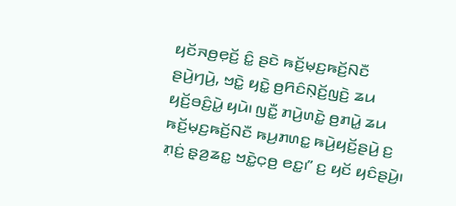ꤟꤢꤩꤏꤥ꤬ꤕ꤫ꤢꤩ꤬ ꤢꤨ꤭ ꤔꤢꤧ ꤒꤢꤩ꤬ꤗ꤫ꤢ꤬ꤒꤢꤩ꤬ꤡꤢꤪ ꤔꤣꤧ꤬ꤚꤣꤧ꤬, ꤠꤢꤧ꤭ ꤟꤢꤧ꤭ ꤥ꤬ꤖꤢꤨꤡ꤫ꤢꤩ꤬ꤜꤢꤧ꤬ ꤘꤣ ꤟꤢꤩ꤬ꤋꤢꤨ꤬ꤣꤧ꤭ ꤟꤣꤧ꤯ ꤜꤢꤪ꤭ ꤊꤣꤧ꤬ꤛꤢꤧ꤭ ꤥ꤬ꤊꤣꤧ꤭ ꤘꤣ ꤒꤢꤩ꤬ꤗ꤫ꤢ꤬ꤒꤢꤩ꤬ꤡꤢꤪ ꤒꤣ꤬ꤊꤛꤢ꤭ ꤒꤣꤧ꤬ꤟꤢꤩ꤬ꤔꤣꤧ꤬ ꤢ꤬ ꤊ꤫ꤢꤦ꤬ ꤔ꤫ꤤ꤬ꤘꤢ꤭ ꤠꤢꤧ꤭ꤍ꤫ꤥ꤬ ꤕꤢ꤭꤯” ꤢ꤬ ꤟꤢꤩ ꤟꤢꤨꤔꤣꤧ꤬꤯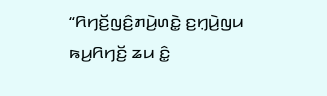“ꤖꤚꤢꤩ꤬ꤜꤢꤨ꤬ꤊꤣꤧ꤬ꤛꤢꤧ꤭ ꤢ꤬ꤚ꤫ꤣꤧ꤬ꤜꤣ ꤒꤣ꤬ꤖꤚꤢꤩ꤬ ꤘꤣ ꤢꤨ꤭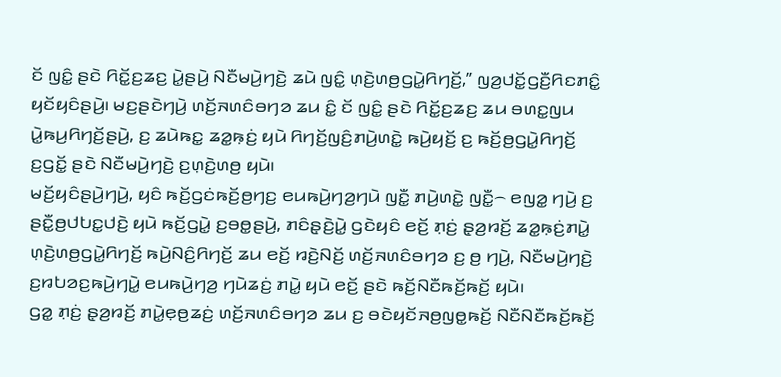ꤢꤩ ꤜꤢꤨ꤭ ꤔꤢꤧ ꤖꤢꤩ꤭ꤢ꤬ꤘꤢ꤬ ꤣꤧ꤭ꤔꤣꤧ꤬ ꤡꤢꤪꤗꤣꤧ꤬ꤚꤢꤧ꤬ ꤘꤣꤧ ꤜꤢꤨ꤭ ꤛ꤫ꤢꤧ꤬ꤛꤥ꤬ꤞꤣꤧ꤭ꤖꤚꤢꤩ꤬,” ꤜꤤ꤬ꤓꤢꤩ꤭ꤞꤢꤪ꤬ꤖꤢꤊꤢꤨ꤭ ꤟꤢꤩꤟꤢꤨꤔꤣꤧ꤬꤯ ꤗꤢ꤬ꤔꤢꤧꤚꤣꤧ꤬ ꤛꤢꤩ꤬ꤏꤛꤢꤨꤋꤚꤤ ꤘꤣ ꤢꤨ꤭ ꤢꤩ ꤜꤢꤨ꤭ ꤔꤢꤧ ꤖꤢꤩ꤭ꤢ꤬ꤘꤢ꤬ ꤘꤣ ꤋꤛꤢ꤭ꤜꤣ ꤣꤧ꤭ꤒꤣ꤬ꤖꤚꤢꤩ꤬ꤔꤣꤧ꤬, ꤢ꤬ ꤘꤣꤧꤒꤢ꤭ ꤘꤤ꤭ꤒ꤫ꤢꤦ꤬ ꤟꤣꤧ ꤖꤚꤢꤩ꤬ꤜꤢꤨ꤬ꤊꤣꤧ꤬ꤛꤢꤧ꤭ ꤒꤣꤧ꤬ꤟꤢꤩ꤬ ꤢ꤬ ꤒꤢꤩ꤬ꤥ꤬ꤞꤣꤧ꤭ꤖꤚꤢꤩ꤬ ꤢ꤬ꤞꤢꤩ꤭ ꤔꤢꤧ ꤡꤢꤪꤗꤣꤧ꤬ꤚꤢꤧ꤬ ꤢ꤬ꤛ꤫ꤢꤧ꤬ꤛꤥ꤬ ꤟꤣꤧ꤯
ꤗꤢꤩ꤬ꤟꤢꤨꤔꤣꤧ꤬ꤚꤣꤧ꤬, ꤟꤢꤨ ꤒꤢꤩ꤬ꤞꤢꤦꤒꤢꤩ꤬ꤥ꤬ꤚꤢ꤬ ꤕꤣꤒꤣꤧ꤬ꤚꤤ꤬ꤚꤣꤧ ꤜꤢꤪ꤭ ꤊꤣꤧ꤬ꤛꤢꤧ꤭ ꤜꤢꤪ꤭꤮ ꤕꤜꤤ꤭ ꤚꤣꤧ꤬ ꤢ꤬ ꤔꤢꤪ꤭ꤥ꤬ꤓꤝꤢ꤭ꤓꤢꤧ꤬ ꤟꤣꤧ ꤒꤢꤩ꤬ꤞꤣꤧ꤭ ꤢ꤬ꤋꤥ꤭ꤔꤣꤧ꤬, ꤊꤢꤨꤔ꤫ꤢꤧ꤬ꤣꤧ꤭ ꤞꤢꤧꤟꤢꤨ ꤕꤢꤩ꤬ ꤊ꤫ꤢꤦ꤬ ꤔ꤫ꤤ꤬ꤙꤢꤩ꤬ ꤘꤤ꤭ꤒ꤫ꤢꤦ꤬ꤊꤣꤧ꤭ ꤛ꤫ꤢꤧ꤬ꤛꤥ꤬ꤞꤣꤧ꤭ꤖꤚꤢꤩ꤬ ꤒꤣꤧ꤬ꤡꤢꤨ꤬ꤖꤚꤢꤩ꤬ ꤘꤣ ꤕꤢꤩ꤬ ꤙꤢꤧ꤬ꤡꤢꤩ꤬ ꤛꤢꤩ꤬ꤏꤛꤢꤨꤋꤚꤤ ꤢ꤬ ꤥ꤬ ꤚꤣꤧ꤬, ꤡꤢꤪꤗꤣꤧ꤬ꤚꤢꤧ꤬ ꤢ꤬ꤙꤝꤤꤢ꤬ꤒꤣꤧ꤬ꤚꤣꤧ꤭ ꤕꤣꤒꤣꤧ꤬ꤚꤤ꤬ ꤚꤣꤧꤘꤢꤦ꤬ ꤊꤣꤧ꤭ ꤟꤣꤧ ꤕꤢꤩ꤬ ꤔꤢꤧ ꤒꤢꤩ꤬ꤡꤢꤪꤒꤢꤩ꤬ꤒꤢꤩ꤬ ꤟꤣꤧ꤯
ꤞꤤ꤭ ꤊ꤫ꤢꤦ꤬ ꤔ꤫ꤤ꤬ꤙꤢꤩ꤬ ꤊꤣꤧ꤭ꤕ꤫ꤥ꤬ꤘꤢꤦ꤬ ꤛꤢꤩ꤬ꤏꤛꤢꤨꤋꤚꤤ ꤘꤣ ꤢ꤬ ꤋꤢꤧꤟꤢꤩꤏꤥ꤬ꤜꤥ꤭ꤒꤢꤩ꤬ ꤡꤢꤪꤡꤢꤪꤒꤢꤩ꤬ꤒꤢꤩ꤬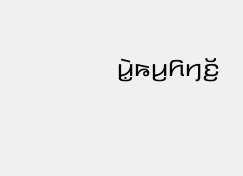ꤣꤧ꤭ꤒꤣ꤬ꤖꤚꤢꤩ꤬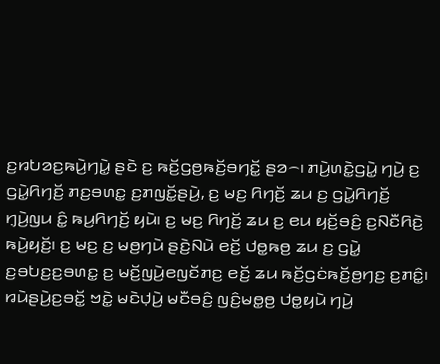ꤢ꤬ꤙꤝꤤꤢ꤬ꤒꤣꤧ꤬ꤚꤣꤧ꤭ ꤔꤢꤧ ꤢ꤬ ꤒꤢꤩ꤬ꤞꤥ꤬ꤒꤢꤩ꤬ꤋꤚꤢꤩ꤭ ꤔꤤ꤮꤯ ꤊꤣꤧ꤬ꤛꤢꤧ꤭ꤞꤣꤧ꤭ ꤚꤣꤧ꤬ ꤢ꤬ ꤞꤣꤧ꤭ꤖꤚꤢꤩ꤬ ꤊꤢ꤬ꤋꤛꤢ꤭ ꤢ꤬ꤊꤜꤢꤩ꤭ꤔꤣꤧ꤬, ꤢ꤬ ꤗꤢ꤬ ꤖꤚꤢꤩ꤬ ꤘꤣ ꤢ꤬ ꤞꤣꤧ꤭ꤖꤚꤢꤩ꤬ ꤚ꤫ꤣꤧ꤬ꤜꤣ ꤢꤨ꤭ ꤒꤣ꤬ꤖꤚꤢꤩ꤬ ꤟꤣꤧ꤯ ꤢ꤬ ꤗꤢ꤬ ꤖꤚꤢꤩ꤬ ꤘꤣ ꤢ꤬ ꤕꤣ ꤟꤢꤩ꤬ꤋꤢꤨ꤬ ꤢ꤬ꤡꤢꤪꤖꤢꤧ꤬ ꤒꤣꤧ꤬ꤟꤢꤩ꤬꤯ ꤢ꤬ ꤗꤢ꤬ ꤢ꤬ ꤗꤥ꤬ꤚꤣꤧ ꤔꤢꤧ꤬ꤡꤣꤧ ꤕꤢꤩ꤬ ꤓꤥ꤭ꤒꤥ꤬ ꤘꤣ ꤢ꤬ ꤞꤣꤧ꤭ ꤢ꤬ꤋꤝꤢ꤬ꤢ꤬ꤋꤛꤢ꤭ ꤢ꤬ ꤗꤢꤩ꤬ꤜꤣꤧ꤬ꤕꤜꤢꤩꤊꤢ꤬ ꤕꤢꤩ꤬ ꤘꤣ ꤒꤢꤩ꤬ꤞꤢꤦꤒꤢꤩ꤬ꤥ꤬ꤚꤢ꤬ ꤢ꤬ꤊꤢꤨ꤭꤯
ꤙꤣꤧꤔꤣꤧ꤬ꤢ꤬ꤋꤢꤩ꤭ ꤠꤢꤧ꤭ ꤗꤢꤧꤓ꤫ꤣꤧ꤬ ꤗꤢꤪꤋꤢꤨ꤬ ꤜꤢꤨ꤬ꤗꤥ꤭ꤥ꤬ ꤓꤥ꤭ꤟꤣꤧ ꤚꤣꤧ꤬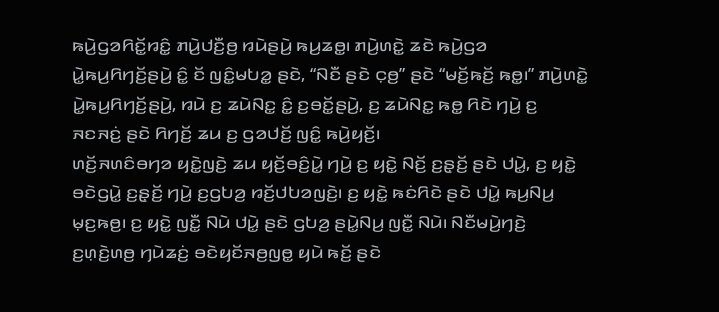ꤒꤣꤧ꤬ꤞꤤꤖꤢꤩ꤭ꤙꤢꤨ꤭ ꤊꤣꤧ꤬ꤓꤢꤪ꤬ꤥ꤬ ꤙꤣꤧꤔꤣꤧ꤬ ꤒꤣ꤬ꤘꤥ꤭꤯ ꤊꤣꤧ꤬ꤛꤢꤧ꤭ ꤘꤢꤧ ꤒꤣꤧ꤬ꤞꤤ ꤣꤧ꤭ꤒꤣ꤬ꤖꤚꤢꤩ꤬ꤔꤣꤧ꤬ ꤢꤨ꤭ ꤢꤩ ꤜꤢꤨ꤭ꤗꤝꤤ꤭ ꤔꤢꤧ, “ꤡꤢꤪ ꤔꤢꤧ ꤍ꤫ꤥ꤬” ꤔꤢꤧ “ꤗꤢꤩ꤬ꤒꤢꤩ꤬ ꤒꤥ꤭꤯” ꤊꤣꤧ꤬ꤛꤢꤧ꤭ ꤣꤧ꤭ꤒꤣ꤬ꤖꤚꤢꤩ꤬ꤔꤣꤧ꤬, ꤙꤣꤧ ꤢ꤬ ꤘꤣꤧꤡꤢ꤭ ꤢꤨ꤭ ꤢ꤬ꤋꤢꤩ꤭ꤔꤣꤧ꤬, ꤢ꤬ ꤘꤣꤧꤡꤢ꤭ ꤒꤥ꤭ ꤖꤢꤧ ꤚꤣꤧ꤬ ꤢ꤬ ꤏꤢꤏꤢꤦ꤬ ꤔꤢꤧ ꤖꤚꤢꤩ꤬ ꤘꤣ ꤢ꤬ ꤞꤤꤓꤢꤩ꤬ ꤜꤢꤨ꤭ ꤒꤣꤧ꤬ꤟꤢꤩ꤬꤯
ꤛꤢꤩ꤬ꤏꤛꤢꤨꤋꤚꤤ ꤟꤢꤧ꤭ꤜꤢꤧ꤬ ꤘꤣ ꤟꤢꤩ꤬ꤋꤢꤨ꤬ꤣꤧ꤭ ꤚꤣꤧ꤬ ꤢ꤬ ꤟꤢꤧ꤭ ꤡꤢꤩ꤬ ꤢ꤬ꤔ꤫ꤢꤩ꤬ ꤔꤢꤧ ꤓꤣꤧ꤭, ꤢ꤬ ꤟꤢꤧ꤭ ꤋꤢꤧꤞꤣꤧ꤭ ꤢ꤬ꤔ꤫ꤢꤩ꤬ ꤚꤣꤧ꤬ ꤢ꤬ꤞꤝꤤ꤬ ꤙꤢꤩ꤬ꤓꤝꤤꤜꤢꤧ꤬꤯ ꤢ꤬ ꤟꤢꤧ꤭ ꤒꤢꤦꤖꤢꤧ ꤔꤢꤧ ꤓꤣꤧ꤭ ꤒꤣ꤬ꤡꤣ꤬ ꤗ꤫ꤢ꤬ꤒꤥ꤬꤯ ꤢ꤬ ꤟꤢꤧ꤭ ꤜꤢꤪ꤭ ꤡꤣꤧ ꤓꤣꤧ꤭ ꤔꤢꤧ ꤞꤝꤤ꤬ ꤔꤣꤧ꤭ꤡꤣ꤬ ꤜꤢꤪ꤭ ꤡꤣꤧ꤯ ꤡꤢꤪꤗꤣꤧ꤬ꤚꤢꤧ꤬ ꤢ꤬ꤛ꤫ꤢꤧ꤬ꤛꤥ꤬ ꤚꤣꤧꤘꤢꤦ꤬ ꤋꤢꤧꤟꤢꤩꤏꤥ꤬ꤜꤥ꤭ ꤟꤣꤧ ꤒꤢꤩ꤬ ꤔꤢꤧ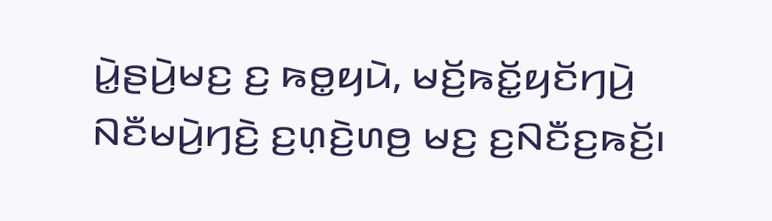ꤣꤧ꤭ꤔꤣꤧ꤬ꤗꤢ꤬ ꤢ꤬ ꤒꤥ꤭ꤟꤣꤧ, ꤗꤢꤩ꤬ꤒꤢꤩ꤭ꤟꤢꤩꤚꤣꤧ꤬ ꤡꤢꤪꤗꤣꤧ꤬ꤚꤢꤧ꤬ ꤢ꤬ꤛ꤫ꤢꤧ꤬ꤛꤥ꤬ ꤗꤢ꤬ ꤢ꤬ꤡꤢꤪꤢ꤬ꤒꤢꤩ꤬꤯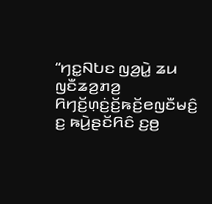“ꤚꤢ꤭ꤡꤝꤢ ꤜꤤ꤬ꤣꤧ꤭ ꤘꤣ ꤜꤢꤪꤘꤤ꤬ꤊꤤ꤬ ꤖꤚꤢꤩ꤬ꤛ꤫ꤢꤦ꤬ꤢꤩ꤬ꤒꤢꤩ꤬ꤕꤜꤢꤪꤗꤢꤨ꤬ ꤢ꤬ ꤒꤣꤧ꤬ꤔꤢꤩꤖꤢꤨ ꤢ꤬ꤥ꤬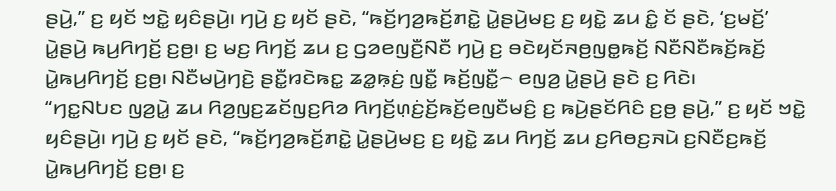ꤔꤣꤧ꤬,” ꤢ꤬ ꤟꤢꤩ ꤠꤢꤧ꤭ ꤟꤢꤨꤔꤣꤧ꤬꤯ ꤚꤣꤧ꤬ ꤢ꤬ ꤟꤢꤩ ꤔꤢꤧ, “ꤒꤢꤩ꤬ꤚꤤ꤬ꤒꤢꤩ꤬ꤊꤢꤧ꤭ ꤣꤧ꤭ꤔꤣꤧ꤬ꤗꤢ꤬ ꤢ꤬ ꤟꤢꤧ꤭ ꤘꤣ ꤢꤨ꤭ ꤢꤩ ꤔꤢꤧ, ‘ꤢ꤬ꤗꤢꤩ꤬’ ꤣꤧ꤭ꤔꤣꤧ꤬ ꤒꤣ꤬ꤖꤚꤢꤩ꤬ ꤢ꤬ꤥ꤬꤯ ꤢ꤬ ꤗꤢ꤬ ꤖꤚꤢꤩ꤬ ꤘꤣ ꤢ꤬ ꤞꤤꤕꤜꤢꤪ꤬ꤡꤢꤪ ꤚꤣꤧ꤬ ꤢ꤬ ꤋꤢꤧꤟꤢꤩꤏꤥ꤬ꤜꤥ꤭ꤒꤢꤩ꤬ ꤡꤢꤪꤡꤢꤪꤒꤢꤩ꤬ꤒꤢꤩ꤬ ꤣꤧ꤭ꤒꤣ꤬ꤖꤚꤢꤩ꤬ ꤢ꤬ꤥ꤬꤯ ꤡꤢꤪꤗꤣꤧ꤬ꤚꤢꤧ꤬ ꤔꤢꤪ꤭ꤙꤢꤧꤒꤢ꤭ ꤘꤤ꤭ꤒ꤫ꤢꤦ꤬ ꤜꤢꤪ꤭ ꤒꤢꤩ꤬ꤜꤢꤪ꤭꤮ ꤕꤜꤤ꤬ ꤣꤧ꤭ꤔꤣꤧ꤬ ꤔꤢꤧ ꤢ꤬ ꤖꤢꤧ꤯
“ꤚꤢ꤭ꤡꤝꤢ ꤜꤤ꤬ꤣꤧ꤭ ꤘꤣ ꤖꤤ꤬ꤜꤢ꤬ꤘꤢꤩꤜꤢ꤬ꤖꤤ ꤖꤚꤢꤩ꤬ꤛ꤫ꤢꤦ꤬ꤢꤩ꤬ꤒꤢꤩ꤬ꤕꤜꤢꤪꤗꤢꤨ꤬ ꤢ꤬ ꤒꤣꤧ꤬ꤔꤢꤩꤖꤢꤨ ꤢ꤬ꤥ꤬ ꤔꤣꤧ꤬,” ꤢ꤬ ꤟꤢꤩ ꤠꤢꤧ꤭ ꤟꤢꤨꤔꤣꤧ꤬꤯ ꤚꤣꤧ꤬ ꤢ꤬ ꤟꤢꤩ ꤔꤢꤧ, “ꤒꤢꤩ꤬ꤚꤤ꤬ꤒꤢꤩ꤬ꤊꤢꤧ꤭ ꤣꤧ꤭ꤔꤣꤧ꤬ꤗꤢ꤬ ꤢ꤬ ꤟꤢꤧ꤭ ꤘꤣ ꤖꤚꤢꤩ꤬ ꤘꤣ ꤢ꤬ꤖꤥꤢ꤬ꤏꤣꤧ ꤢ꤬ꤡꤢꤪꤢ꤬ꤒꤢꤩ꤬ ꤣꤧ꤭ꤒꤣ꤬ꤖꤚꤢꤩ꤬ ꤢ꤬ꤥ꤬꤯ ꤢ꤬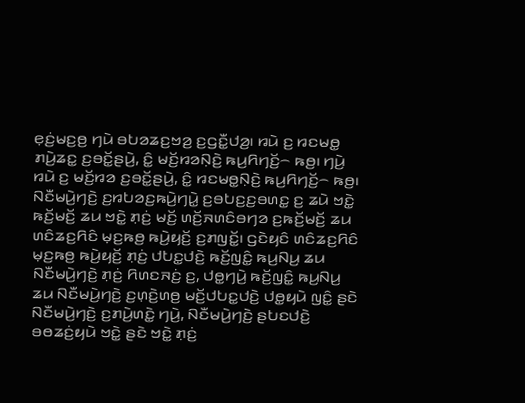ꤕ꤫ꤢꤦ꤬ꤗꤢ꤬ꤥ꤬ ꤚꤣꤧ ꤋꤝꤤꤘꤢ꤬ꤠꤤ꤬ ꤢ꤬ꤞꤢꤪ꤭ꤓꤤ꤬꤯ ꤙꤣꤧ ꤢ꤬ ꤙꤢꤗꤥ꤭ ꤊꤣꤧ꤬ꤘꤢ꤭ ꤢ꤬ꤋꤢꤩ꤭ꤔꤣꤧ꤬, ꤢꤨ꤭ ꤗꤢꤩ꤬ꤙꤤꤡ꤫ꤢꤧ꤬ ꤒꤣ꤬ꤖꤚꤢꤩ꤬꤮ ꤒꤥ꤬꤯ ꤚꤣꤧ꤬ ꤙꤣꤧ ꤢ꤬ ꤗꤢꤩ꤬ꤙꤤ ꤢ꤬ꤋꤢꤩ꤭ꤔꤣꤧ꤬, ꤢꤨ꤭ ꤙꤢꤗꤥ꤭ꤡ꤫ꤢꤧ꤬ ꤒꤣ꤬ꤖꤚꤢꤩ꤬꤮ ꤒꤥ꤬꤯
ꤡꤢꤪꤗꤣꤧ꤬ꤚꤢꤧ꤬ ꤢ꤬ꤙꤝꤤꤢ꤬ꤒꤣꤧ꤬ꤚꤣꤧ꤭ ꤢ꤬ꤋꤝꤢ꤬ꤢ꤬ꤋꤛꤢ꤭ ꤢ꤬ ꤘꤣꤧ ꤠꤢꤧ꤭ ꤒꤢꤩ꤬ꤗꤢꤩ꤬ ꤘꤣ ꤠꤢꤧ꤭ ꤊ꤫ꤢꤦ꤬ ꤗꤢꤩ꤬ ꤛꤢꤩ꤬ꤏꤛꤢꤨꤋꤚꤤ ꤢ꤬ꤒꤢꤩ꤬ꤗꤢꤩ꤬ ꤘꤣ ꤛꤢꤨꤘꤢ꤬ꤖꤢꤨ ꤗ꤫ꤢ꤬ꤒꤥ꤬ ꤒꤣꤧ꤬ꤟꤢꤩ꤬ ꤢ꤬ꤊꤜꤢꤩ꤭꤯ ꤞꤢꤧꤟꤢꤨ ꤛꤢꤨꤘꤢ꤬ꤖꤢꤨ ꤗ꤫ꤢ꤬ꤒꤥ꤬ ꤒꤣꤧ꤬ꤟꤢꤩ꤬ ꤊ꤫ꤢꤦ꤬ ꤓꤝꤢ꤭ꤓꤢꤧ꤬ ꤒꤢꤩ꤬ꤜꤢꤨ꤭ ꤒꤣ꤬ꤡꤣ꤬ ꤘꤣ ꤡꤢꤪꤗꤣꤧ꤬ꤚꤢꤧ꤬ ꤊ꤫ꤢꤦ꤬ ꤖꤛꤢꤏꤢꤦ꤬ ꤢ꤬, ꤓꤥ꤭ꤚꤣꤧ꤬ ꤒꤢꤩ꤬ꤜꤢꤨ꤭ ꤒꤣ꤬ꤡꤣ꤬ ꤘꤣ ꤡꤢꤪꤗꤣꤧ꤬ꤚꤢꤧ꤬ ꤢ꤬ꤛ꤫ꤢꤧ꤬ꤛꤥ꤬ ꤗꤢꤩ꤬ꤓꤝꤢ꤭ꤓꤢꤧ꤬ ꤓꤥ꤭ꤟꤣꤧ ꤜꤢꤨ꤭ ꤔꤢꤧ ꤡꤢꤪꤗꤣꤧ꤬ꤚꤢꤧ꤬ ꤢ꤬ꤊꤣꤧ꤬ꤛꤢꤧ꤭ ꤚꤣꤧ꤬, ꤡꤢꤪꤗꤣꤧ꤬ꤚꤢꤧ꤬ ꤔꤝꤢꤓꤢꤧ꤬ ꤋꤥꤘꤢꤦ꤬ꤟꤣꤧ ꤠꤢꤧ꤭ ꤔꤢꤧ ꤠꤢꤧ꤭ ꤊ꤫ꤢꤦ꤬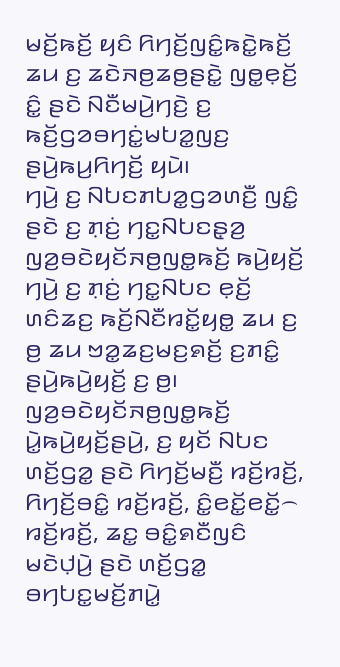ꤗꤢꤩ꤬ꤒꤢꤩ꤬ ꤟꤢꤨ ꤖꤚꤢꤩ꤬ꤜꤢꤨ꤭ꤒꤢꤧ꤭ꤒꤢꤩ꤬ ꤘꤣ ꤢ꤬ ꤘꤢꤧꤏꤥ꤬ꤘꤥ꤬ꤔꤢꤧ꤭ ꤜꤥ꤭ꤕ꤫ꤢꤩ꤬ ꤢꤨ꤭ ꤔꤢꤧ ꤡꤢꤪꤗꤣꤧ꤬ꤚꤢꤧ꤬ ꤢ꤬ ꤒꤢꤩ꤬ꤞꤤꤋꤚꤢꤦ꤭ꤗꤝꤤ꤭ꤜꤢ꤬ ꤔꤣꤧ꤬ꤒꤣ꤬ꤖꤚꤢꤩ꤬ ꤟꤣꤧ꤯
ꤚꤣꤧ꤬ ꤢ꤬ ꤡꤝꤢꤊꤝꤤ꤭ꤞꤤꤛꤢꤪ꤬ ꤜꤢꤨ꤭ ꤔꤢꤧ ꤢ꤬ ꤊ꤫ꤢꤦ꤬ ꤚꤢ꤭ꤡꤝꤢꤔ꤫ꤤ꤬ ꤜꤤ꤬ꤋꤢꤧꤟꤢꤩꤏꤥ꤬ꤜꤥ꤭ꤒꤢꤩ꤬ ꤒꤣꤧ꤬ꤟꤢꤩ꤬ ꤚꤣꤧ꤬ ꤢ꤬ ꤊ꤫ꤢꤦ꤬ ꤚꤢ꤭ꤡꤝꤢ ꤕ꤫ꤢꤩ꤬ ꤛꤢꤨꤘꤢ꤬ ꤒꤢꤩ꤬ꤡꤢꤪꤙꤢꤩ꤭ꤟꤥ꤭ ꤘꤣ ꤢ꤬ ꤥ꤬ ꤘꤣ ꤠꤤ꤭ꤘꤢ꤬ꤗꤢ꤬ꤎꤢꤩ꤬ ꤢ꤬ꤊꤢꤨ꤭ ꤔꤣꤧ꤬ꤒꤣꤧ꤬ꤟꤢꤩ꤬ ꤢ꤬ ꤥ꤬꤯ ꤜꤤ꤬ꤋꤢꤧꤟꤢꤩꤏꤥ꤬ꤜꤥ꤭ꤒꤢꤩ꤬ ꤣꤧ꤭ꤒꤣꤧ꤬ꤟꤢꤩ꤬ꤔꤣꤧ꤬, ꤢ꤬ ꤟꤢꤩ ꤡꤝꤢ ꤛꤢꤩ꤬ꤞꤤ꤭ ꤔꤢꤧ ꤖꤚꤢꤩ꤬ꤗꤢꤪ꤬ ꤙꤢꤩ꤬ꤙꤢꤩ꤬, ꤖꤚꤢꤩ꤬ꤋꤢꤨ꤭ ꤙꤢꤩ꤬ꤙꤢꤩ꤬, ꤢꤨ꤭ꤕꤢꤩ꤭ꤕꤢꤩ꤭꤮ ꤙꤢꤩ꤬ꤙꤢꤩ꤬, ꤘꤢ꤭ ꤋꤢꤨ꤭ꤎꤢꤪꤜꤢꤨ ꤗꤢꤧꤓ꤫ꤣꤧ꤬ ꤔꤢꤧ ꤛꤢꤩ꤬ꤞꤤ꤭ ꤋꤚꤝꤢ꤭ꤗꤢꤩ꤬ꤊꤣꤧ꤭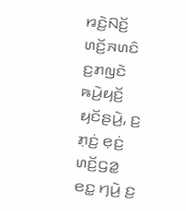ꤙꤢꤧ꤬ꤡꤢꤩ꤬ ꤛꤢꤩ꤬ꤏꤛꤢꤨ ꤢ꤬ꤊꤜꤢꤧ ꤒꤣꤧ꤬ꤟꤢꤩ꤬ ꤟꤢꤩꤔꤣꤧ꤬, ꤢ꤬ ꤊ꤫ꤢꤦ꤬ ꤕ꤫ꤢꤦ꤬ ꤛꤢꤩ꤬ꤞꤤ꤭ ꤕꤢ꤭ ꤚꤣꤧ꤬ ꤢ꤬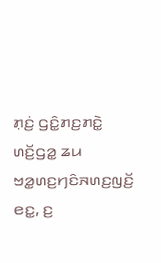ꤊ꤫ꤢꤦ꤬ ꤞꤢꤨ꤭ꤊꤢ꤬ꤊꤢꤧ꤭ ꤛꤢꤩ꤬ꤞꤤ꤭ ꤘꤣ ꤠꤤ꤭ꤛꤢ꤬ꤚꤢꤨꤏꤛꤢ꤬ꤜꤢꤩ꤬ ꤕꤢ꤭, ꤢ꤬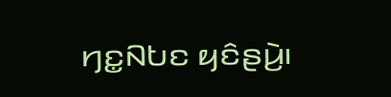ꤚꤢ꤭ꤡꤝꤢ ꤟꤢꤨꤔꤣꤧ꤬꤯